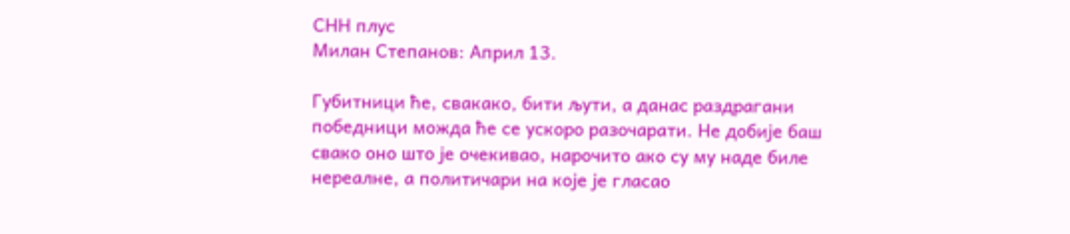СНН плус
Милан Степанов: Април 13.

Губитници ће, свакако, бити љути, а данас раздрагани победници можда ће се ускоро разочарати. Не добије баш свако оно што је очекивао, нарочито ако су му наде биле нереалне, а политичари на које је гласао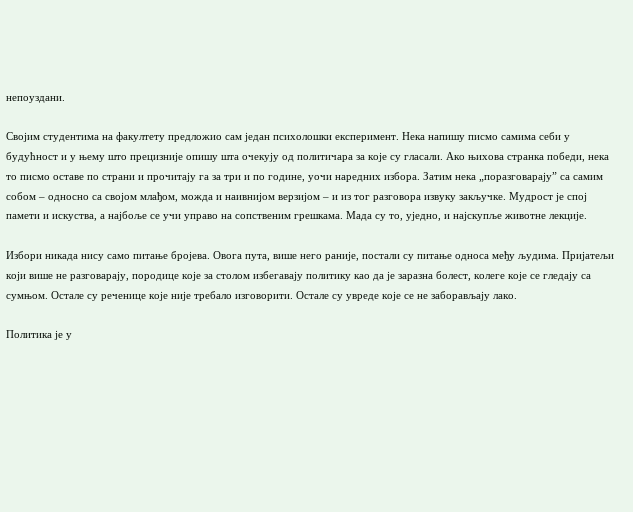непоуздани.

Својим студентима на факултету предложио сам један психолошки експеримент. Нека напишу писмо самима себи у будућност и у њему што прецизније опишу шта очекују од политичара за које су гласали. Ако њихова странка победи, нека то писмо оставе по страни и прочитају га за три и по године, уочи наредних избора. Затим нека „поразговарају” са самим собом – односно са својом млађом, можда и наивнијом верзијом – и из тог разговора извуку закључке. Мудрост је спој памети и искуства, а најбоље се учи управо на сопственим грешкама. Мада су то, уједно, и најскупље животне лекције.

Избори никада нису само питање бројева. Овога пута, више него раније, постали су питање односа међу људима. Пријатељи који више не разговарају, породице које за столом избегавају политику као да је заразна болест, колеге које се гледају са сумњом. Остале су реченице које није требало изговорити. Остале су увреде које се не заборављају лако.

Политика је у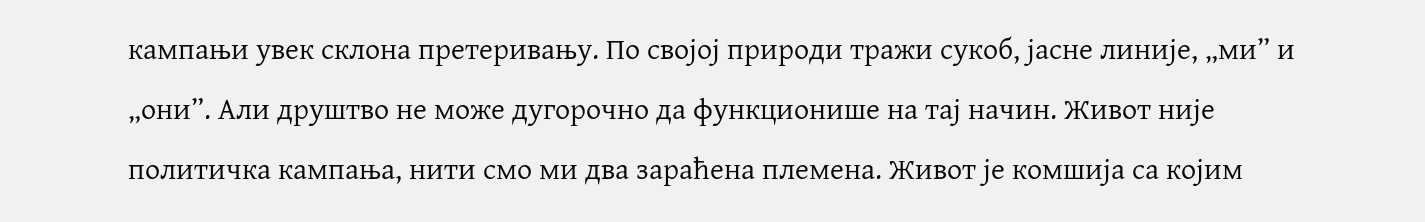кампањи увек склона претеривању. По својој природи тражи сукоб, јасне линије, „ми” и „они”. Али друштво не може дугорочно да функционише на тај начин. Живот није политичка кампања, нити смо ми два зараћена племена. Живот је комшија са којим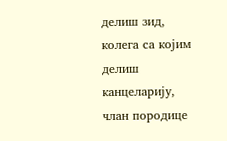делиш зид, колега са којим делиш канцеларију, члан породице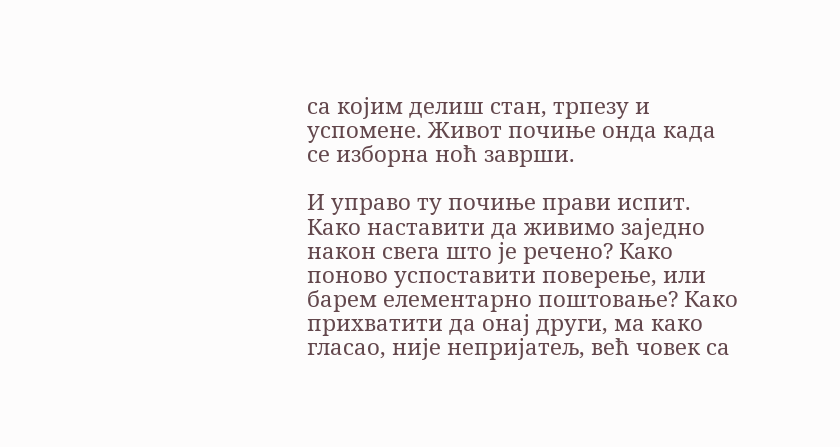са којим делиш стан, трпезу и успомене. Живот почиње онда када се изборна ноћ заврши.

И управо ту почиње прави испит. Како наставити да живимо заједно након свега што је речено? Како поново успоставити поверење, или барем елементарно поштовање? Како прихватити да онај други, ма како гласао, није непријатељ, већ човек са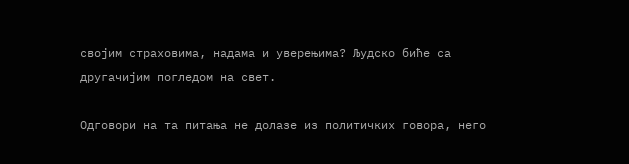својим страховима, надама и уверењима? Људско биће са другачијим погледом на свет.

Одговори на та питања не долазе из политичких говора, него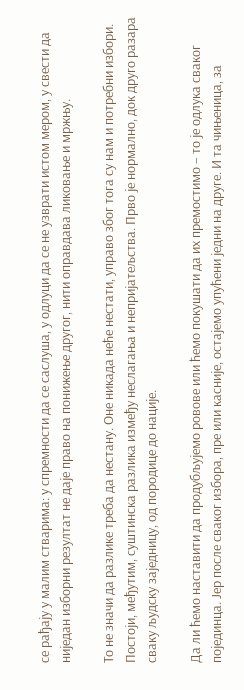се рађају у малим стварима: у спремности да се саслуша, у одлуци да се не узврати истом мером, у свести да ниједан изборни резултат не даје право на понижење другог, нити оправдава ликовање и мржњу.

То не значи да разлике треба да нестану. Оне никада неће нестати, управо због тога су нам и потребни избори. Постоји, међутим, суштинска разлика између неслагања и непријатељства. Прво је нормално, док друго разара сваку људску заједницу, од породице до нације.

Да ли ћемо наставити да продубљујемо ровове или ћемо покушати да их премостимо – то је одлука сваког појединца. Јер после сваког избора, пре или касније, остајемо упућени једни на друге. И та чињеница, за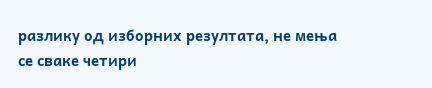разлику од изборних резултата, не мења се сваке четири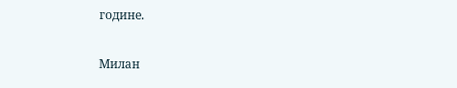године.

Милан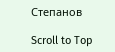Степанов

Scroll to Top